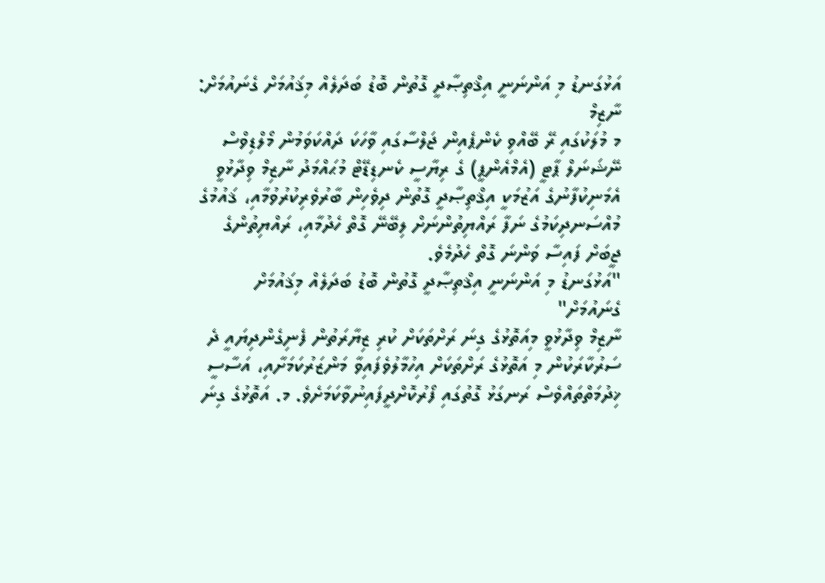އަޅުގަނޑު މި އަންނަނީ އިޤްތިޞާދީ ގޮތުން ބޮޑު ބަދަލެއް މިޤައުމަށް ގެނައުމަށް: ނާޒިމް
މ މުލަކުގައި ރޭ ބޭއްވި ކެންޕެއިން ޖަލްސާގައި ވާހަކަ ދައްކަވަމުން މޯލްޑިވްސް ނޭޝަނަލް ޕާޓީ (އެމްއެންޕީ) ގެ ރިޔާސީ ކެނޑިޑޭޓް މުޙައްމަދު ނާޒިމް ވިދާޅުވީ އެމަނިކުފާނުގެ އަޒުމަކީ އިޤްތިޞާދީ ގޮތުން ދިވެހިން ބާރުވެރިކުރުވުމާއި، ޤައުމުގެ މުއްސަނދިކަމުގެ ނަފާ ރައްޔިތުންނަށް ލިބޭނޭ ގޮތް ހެދުމާއި، ރައްޔިތުންގެ ޖީބަށް ފައިސާ ވަންނަ ގޮތް ހެދުމެވެ.
"އަޅުގަނޑު މި އަންނަނީ އިޤްތިޞާދީ ގޮތުން ބޮޑު ބަދަލެއް މިޤައުމަށް ގެނައުމަށް"
ނާޒިމް ވިދާޅުވީ މިއަތޮޅުގެ ގިނަ ރަށްތަކަށް ކުރި ޒިޔާރަތުން ފެނިގެންދިޔައީ ދެ ސަރުކާރަކުން މި އަތޮޅުގެ ރަށްތަކަށް އިހުމާލުވެފައިވާ މަންޒަރުކަމަށާއި، އަސާސީ ޚިދުމަތްތައްވެސް ރަނގަޅު ގޮތުގައި ފޯރުކޮށްދީފައިނުވާކަމަށެވެ. މ. އަތޮޅުގެ ގިނަ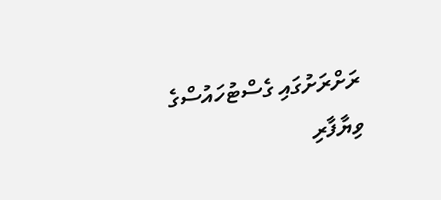ރަށްރަށުގައި ގެސްޓުހައުސްގެ ވިޔާފާރި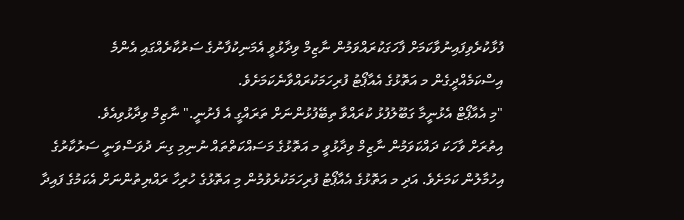ފުޅާކުރެވިފައިނުވާކަމަށް ފާހަގަކުރައްވަމުން ނާޒިމް ވިދާޅުވީ އެމަނިކުފާނުގެ ސަރުކާރެއްގައި އެންމެ އިސްކަމެއްދީގެން މ އަތޮޅުގެ އެއާޕޯޓު ފުރިހަމަކުރައްވާނެކަމަށެވެ.
"މި އެއާޕޯޓް އެޅުނީމާ ގަބޫލުފުޅު ކުރައްވާ ތިބޭފުޅުންނަށް ތަރައްގީ އެ ފެށުނީ." ނާޒިމް ވިދާޅުވިއެވެ.
އިތުރަށް ވާހަކަ ދައްކަވަމުން ނާޒިމް ވިދާޅުވީ މ އަތޮޅުގެ މަސައްކަތްތައް ނުނިމި ގިނަ ދުވަސްވަނީ ސަރުކާރުގެ އިހުމާލުން ކަމަށެވެ. އަދި މ އަތޮޅުގެ އެއާޕޯޓު ފުރިހަމަކުރެވުމުން މި އަތޮޅުގެ ހުރިހާ ރައްޔިތުންނަށް އެކަމުގެ ފައިދާ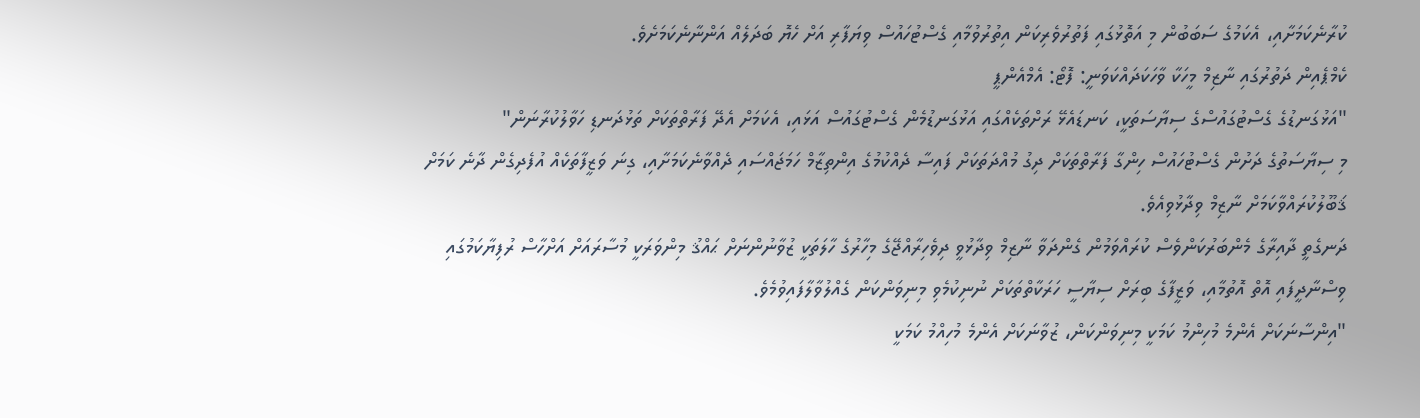ކުރާނެކަމަށާއި، އެކަމުގެ ސަބަބުން މި އަތޮޅުގައި ފަތުރުވެރިކަން އިތުރުވުމާއި ގެސްޓުހައުސް ވިޔަފާރި އަށް ހެޔޮ ބަދަލެއް އަންނާނެކަމަށެވެ.
ކެމްޕެއިން ދަތުރުގައި ނާޒިމް މީހަކާ ވާހަކަދައްކަވަނީ: ފޮޓޯ: އެމްއެންޕީ
"އަޅުގަނޑުގެ ގެސްޓުގައުސްގެ ސިޔާސަތަކީ، ކަނޑައެޅޭ ރަށްތަކެއްގައި އަޅުގަނޑުމެން ގެސްޓުގައުސް އަޅައި، އެކަމަށް އެދޭ ފަރާތްތަކަށް ތަޅުދަނޑި ހަވާލުކުރާނަން"
މި ސިޔާސަތުގެ ދަށުން ގެސްޓުހައުސް ހިންގާ ފަރާތްތަކަށް ދިގު މުއްދަތަކަށް ފައިސާ ދެއްކުމުގެ އިންތިޒާމް ހަމަޖައްސައި ދެއްވާނެކަމަށާއި، ގިނަ ވަޒީފާތަކެއް އުފެދިގެން ދާނެ ކަމަށް ޤަބޫލުކުރައްވާކަމަށް ނާޒިމް ވިދާޅުވިއެވެ.
ދަނގެތީ ދާއިރާގެ މެންބަރުކަންވެސް ކުރައްވަމުން ގެންދަވާ ނާޒިމް ވިދާޅުވީ ދިވެހިރާއްޖޭގެ މިހާރުގެ ހާލަތަކީ ޒުވާނުންނަށް ޙައްޤު މިންވަރަކީ މުސާރައަށް އަށްހާސް ރުފިޔާކަމުގައި ވިސްނާދީފައި އޮތް އޮތުމާއި، ވަޒީފާގެ ބިރަށް ސިޔާސީ ހަރަކާތްތަކަށް ނުނިކުމެވި މިނިވަންކަން ގެއްލުވާލާފައިވުމެވެ.
"އިންސާނަކަށް އެންމެ މުހިންމު ކަމަކީ މިނިވަންކަން، ޒުވާނަކަށް އެންމެ މުހިއްމު ކަމަކީ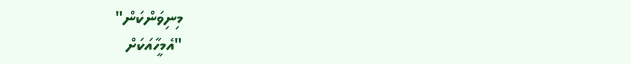މިނިވަންކަން"
"އެމީހާއަކަށް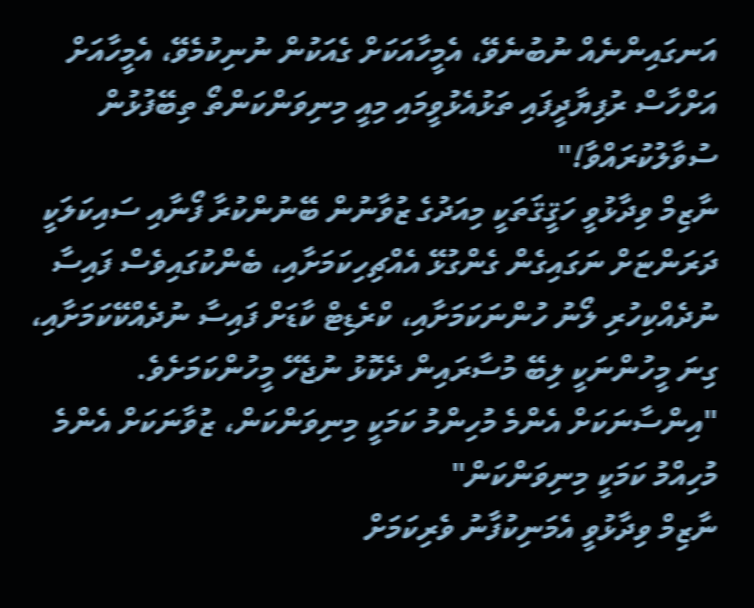އަނގައިންނެއް ނުބުނެވޭ، އެމީހާއަކަށް ގެއަކުން ނުނިކުމެވޭ، އެމީހާއަށް އަށްހާސް ރުފިޔާދީފައި ތަޅުއެޅުވީމައި މިއީ މިނިވަންކަންތޯ ތިބޭފުޅުން ސުވާލުކުރައްވާ!"
ނާޒިމް ވިދާޅުވީ ހަޤީޤަތަކީ މިއަދުގެ ޒުވާނުން ބޭނުންކުރާ ފޯނާއި ސައިކަލަކީ ދަރަންޏަށް ނަގައިގެން ގެންގުޅޭ އެއްޗިހިކަމަށާއި، ބެންކުގައިވެސް ފައިސާ ނުދެއްކިހުރި ލޯނު ހުންނަކަމަށާއި، ކްރެޑިޓް ކާޑަށް ފައިސާ ނުދެއްކޭކަމަށާއި، ގިނަ މީހުންނަކީ ލިބޭ މުސާރައިން ދެކޮޅު ނުޖެހޭ މީހުންކަމަށެވެ.
"އިންސާނަކަށް އެންމެ މުހިންމު ކަމަކީ މިނިވަންކަން، ޒުވާނަކަށް އެންމެ މުހިއްމު ކަމަކީ މިނިވަންކަން"
ނާޒިމް ވިދާޅުވީ އެމަނިކުފާނު ވެރިކަމަށް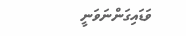ވަޑައިގަންނަވަނީ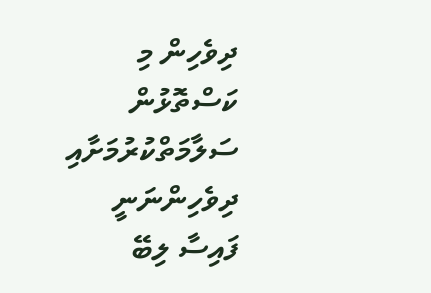ދިވެހިން މި ކަސްތޮޅުން ސަލާމަތްކުރުމަށާއި ދިވެހިންނަނީ ފައިސާ ލިބޭ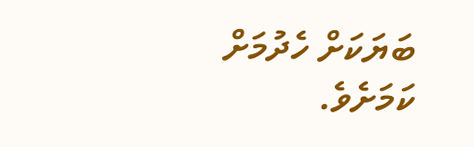ބަޔަކަށް ހެދުމަށް ކަމަށެވެ.